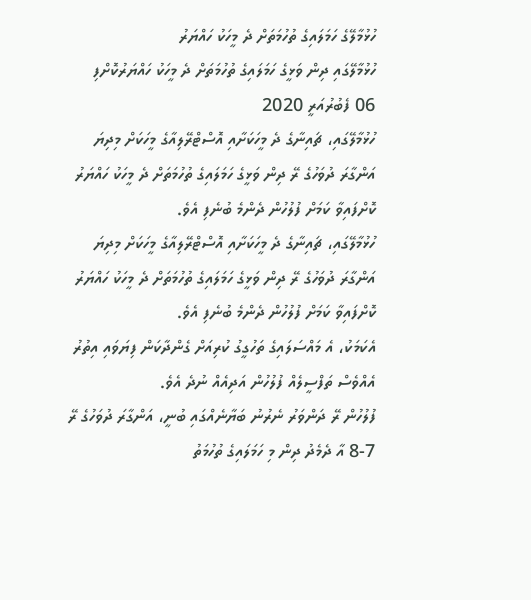ހުޅުމާލޭގެ ހަމަލައިގެ ތުހުމަތަށް ދެ މީހަކު ހައްޔަރު
ހުޅުމާލޭގައި ދިން ވަޅީގެ ހަމަލައިގެ ތުހުމަތަށް ދެ މީހަކު ހައްޔަރުކޮށްފި
06 ފެބުރުއަރީ 2020
ހުޅުމާލޭގައި، ޗައިނާގެ ދެ މީހަކަށާއި އޮސްޓްރޭލިއާގެ މީހަކަށް މިދިޔަ އަންގާރަ ދުވަހުގެ ރޭ ދިން ވަޅީގެ ހަމަލައިގެ ތުހުމަތަށް ދެ މީހަކު ހައްޔަރު ކޮށްފައިވާ ކަމަށް ފުލުހުން ދެންމެ ބުނެފި އެވެ.
ހުޅުމާލޭގައި، ޗައިނާގެ ދެ މީހަކަށާއި އޮސްޓްރޭލިއާގެ މީހަކަށް މިދިޔަ އަންގާރަ ދުވަހުގެ ރޭ ދިން ވަޅީގެ ހަމަލައިގެ ތުހުމަތަށް ދެ މީހަކު ހައްޔަރު ކޮށްފައިވާ ކަމަށް ފުލުހުން ދެންމެ ބުނެފި އެވެ.
އެކަމަކު، އެ މައްސަލައިގެ ތަހުގީގު ކުރިއަށް ގެންދާކަން ފިޔަވައި އިތުރު އެއްވެސް ތަފްސީލެއް ފުލުހުން އަދިއެއް ނުދެ އެވެ.
ފުލުހުން ރޭ ދަންވަރު ނެރުނު ބަޔާނެއްގައި ބުނީ، އަންގާރަ ދުވަހުގެ ރޭ 7-8 އާ ދެމެދު ދިން މި ހަމަލައިގެ ތުހުމަތު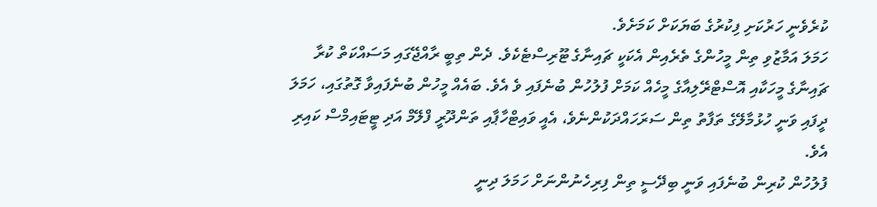ކުރެވެނީ ހަރުކަށި ފިކުރުގެ ބަޔަކަށް ކަމަށެވެ.
ހަމަލަ އަމާޒުވި ތިން މީހުންގެ ތެރެއިން އެކަކީ ޗައިނާގެ ޓޫރިސްޓެކެވެ. ދެން ތިބީ ރާއްޖޭގައި މަސައްކަތް ކުރާ ޗައިނާގެ މީހަކާއި އޮސްޓްރޭލިއާގެ މީހެއް ކަމަށް ފުލުހުން ބުނެފައި ވެ އެވެ. ބައެއް މީހުން ބުނެފައިވާ ގޮތުގައި، ހަމަލަ ދީފައި ވަނީ ހުޅުމާލޭގެ ތަފާތު ތިން ސަރަހައްދަކުންނެވެ، އެއީ ވައިޓްހާޕާއި ތަންދޫރީ ފްލޭމް އަދި ޓީޓައިމްސް ކައިރި އެވެ.
ފުލުހުން ކުރިން ބުނެފައި ވަނީ ބިދޭސީ ތިން ފިރިހެނުންނަށް ހަމަލަ ދިނީ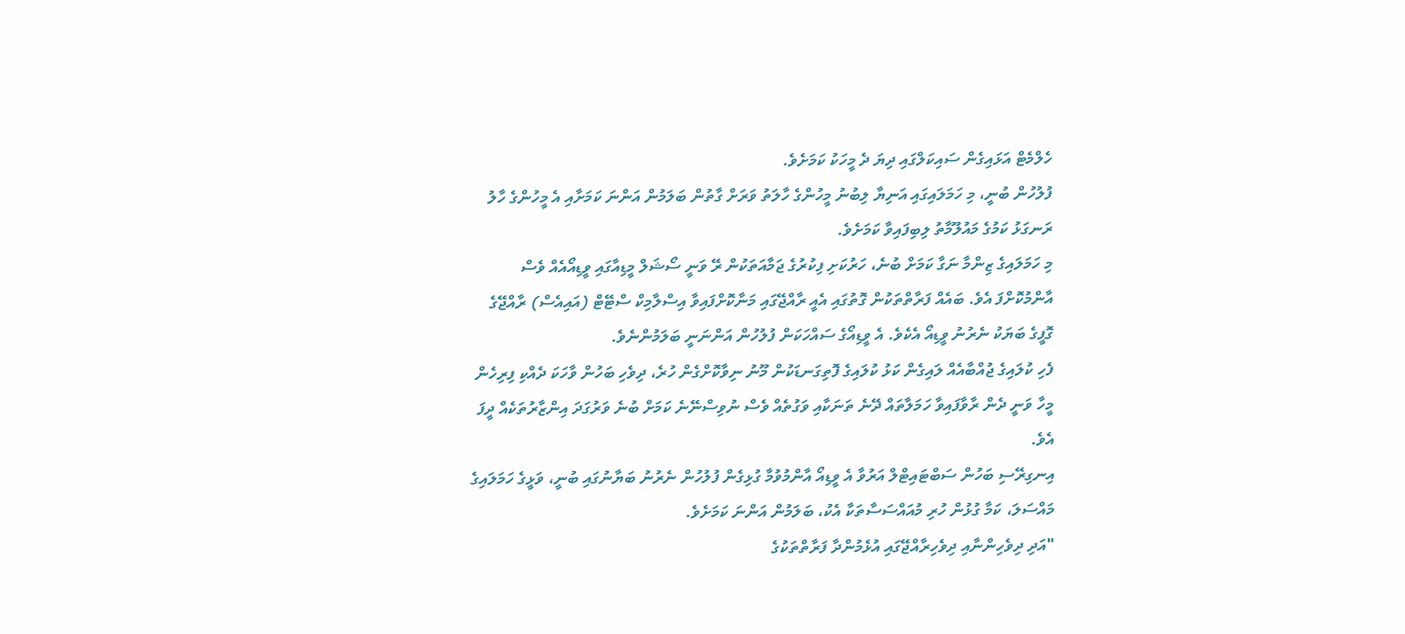ހެލްމެޓް އަޅައިގެން ސައިކަލްގައި ދިޔަ ދެ މީހަކު ކަމަށެވެ.
ފުލުހުން ބުނީ، މި ހަމަލައިގައި އަނިޔާ ލިބުނު މީހުންގެ ހާލަތު ވަރަށް ގާތުން ބަލަމުން އަންނަ ކަމަށާއި އެ މީހުންގެ ހާލު ރަނގަޅު ކަމުގެ މައުލޫމާތު ލިބިފައިވާ ކަމަށެވެ.
މި ހަމަލައިގެ ޒިންމާ ނަގާ ކަމަށް ބުނެ، ހަރުކަށި ފިކުރުގެ ޖަމާއަތަކުން ރޭ ވަނީ ސޯޝަލް މީޑިއާގައި ވީޑިއޯއެއް ވެސް އާންމުކޮށްފަ އެވެ. ބައެއް ފަރާތްތަކުން ގޮތުގައި އެއީ ރާއްޖޭގައި މަނާކޮށްފައިވާ އިސްލާމިކް ސްޓޭޓް (އައިއެސް) ރާއްޖޭގެ ގޮފީގެ ބަޔަކު ނެރުނު ވީޑިއޯ އެކެވެ. އެ ވީޑިއޯގެ ސައްހަކަން ފުލުހުން އަންނަނީ ބަލަމުންނެވެ.
ފެހި ކުލައިގެ ޖުއްބާއެއް ލައިގެން ކަޅު ކުލައިގެ ފޮތިގަނޑަކުން މޫނު ނިވާކޮށްގެން ހުރެ، ދިވެހި ބަހުން ވާހަކަ ދެއްކި ފިރިހެން މީހާ ވަނީ ދެން ރާވާފައިވާ ހަމަލާތައް ދޭނެ ތަނަކާއި ވަގުތެއް ވެސް ނުވިސްނޭނެ ކަމަށް ބުނެ ވަރުގަދަ އިންޒާރުތަކެއް ދީފަ އެވެ.
އިނގިރޭސި ބަހުން ސަބްޓައިޓްލް އަރުވާ އެ ވީޑިއޯ އާންމުވުމާ ގުޅިގެން ފުލުހުން ނެރުނު ބަޔާނުގައި ބުނީ، ވަޅީގެ ހަމަލައިގެ މައްސަލަ، ކަމާ ގުޅުން ހުރި މުއައްސަސާތަކާ އެކު، ބަލަމުން އަންނަ ކަމަށެވެ.
"އަދި ދިވެހިންނާއި ދިވެހިރާއްޖޭގައި އުޅެމުންދާ ފަރާތްތަކުގެ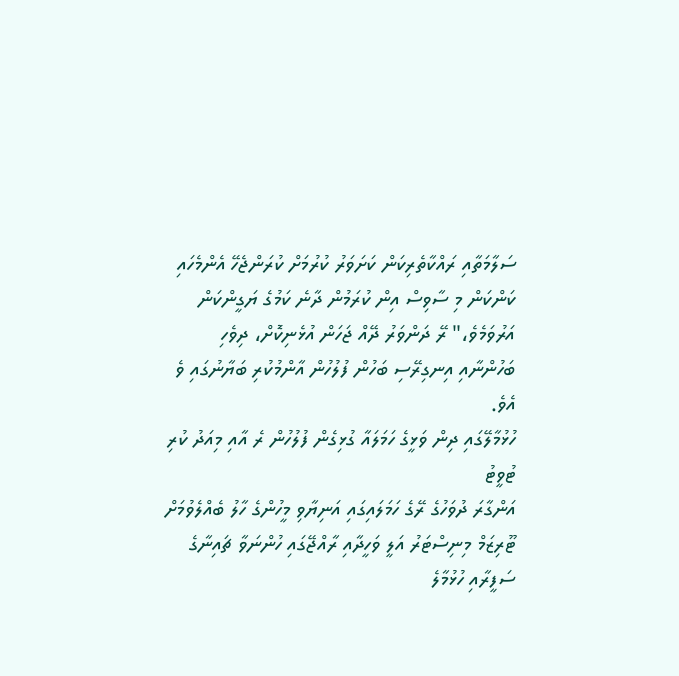ސަލާމަތާއި ރައްކާތެރިކަން ކަށަވަރު ކުރުމަށް ކުރަންޖެހޭ އެންމެހައި ކަންކަން މި ސާވިސް އިން ކުރަމުން ދާނެ ކަމުގެ ޔަގީންކަން އަރުވަމެވެ،" ރޭ ދަންވަރު ދޭއް ޖަހަން އުޅެނިކޮށް، ދިވެހި ބަހުންނާއި އިނގިރޭސި ބަހުން ފުލުހުން އާންމުކުރި ބަޔާނުގައި ވެ އެވެ.
ހުޅުމާލޭގައި ދިން ވަޅީގެ ހަމަލައާ ގުޅިގެން ފުލުހުން ރެ އާއި މިއަދު ކުރި ޓުވީޓު
އަންގާރަ ދުވަހުގެ ރޭގެ ހަމަލައިގައި އަނިޔާވި މީހުންގެ ހާލު ބެއްލެވުމަށް ޓޫރިޒަމް މިނިސްޓަރު އަލީ ވަހީދާއި ރާއްޖޭގައި ހުންނަވާ ޗައިނާގެ ސަފީރާއި ހުޅުމާލެ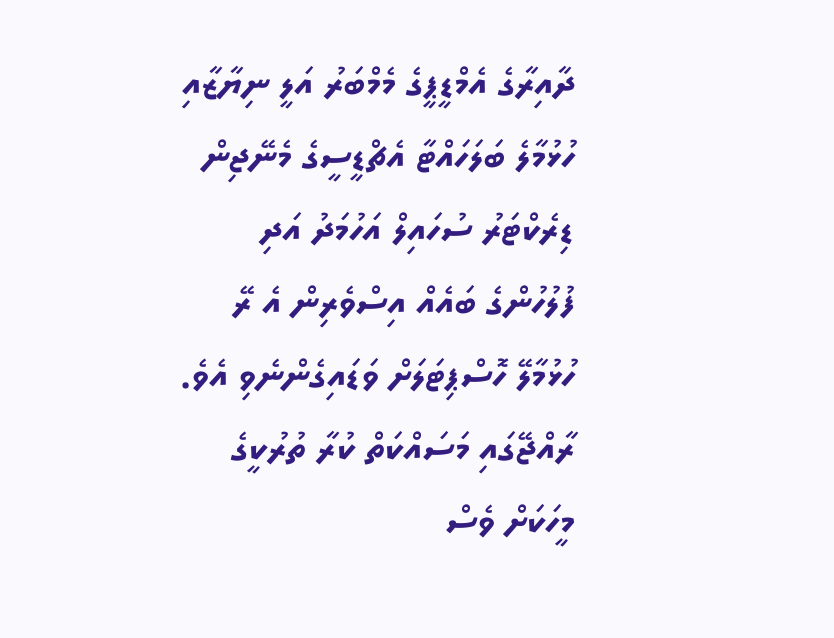ދާއިރާގެ އެމްޑީޕީގެ މެމްބަރު އަލީ ނިޔާޒާއި ހުޅުމާލެ ބަލަހައްޓާ އެޗްޑީސީގެ މެނޭޖިން ޑިރެކްޓަރު ސުހައިލް އަހުމަދު އަދި ފުލުހުންގެ ބައެއް އިސްވެރިން އެ ރޭ ހުޅުމާލޭ ހޮސްޕިޓަލަށް ވަޑައިގެންނެވި އެވެ.
ރާއްޖޭގައި މަސައްކަތް ކުރާ ތުރުކީގެ މީހަކަށް ވެސް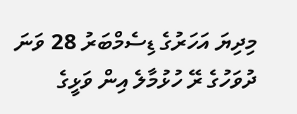މިދިޔަ އަހަރުގެ ޑިސެމްބަރު 28 ވަނަ ދުވަހުގެ ރޭ ހުޅުމާލެ އިން ވަޅީގެ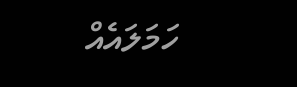ހަމަލައެއް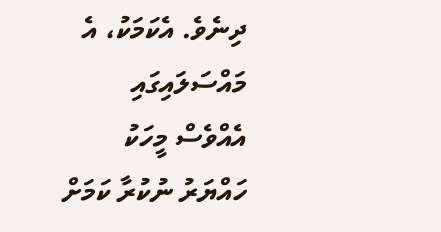ދިނެވެ. އެކަމަކު، އެ މައްސަލައިގައި އެއްވެސް މީހަކު ހައްޔަރު ނުކުރާ ކަމަށް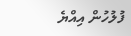ފުލުހުން އިއްޔެ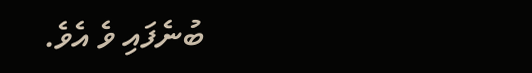ބުނެފައި ވެ އެވެ.